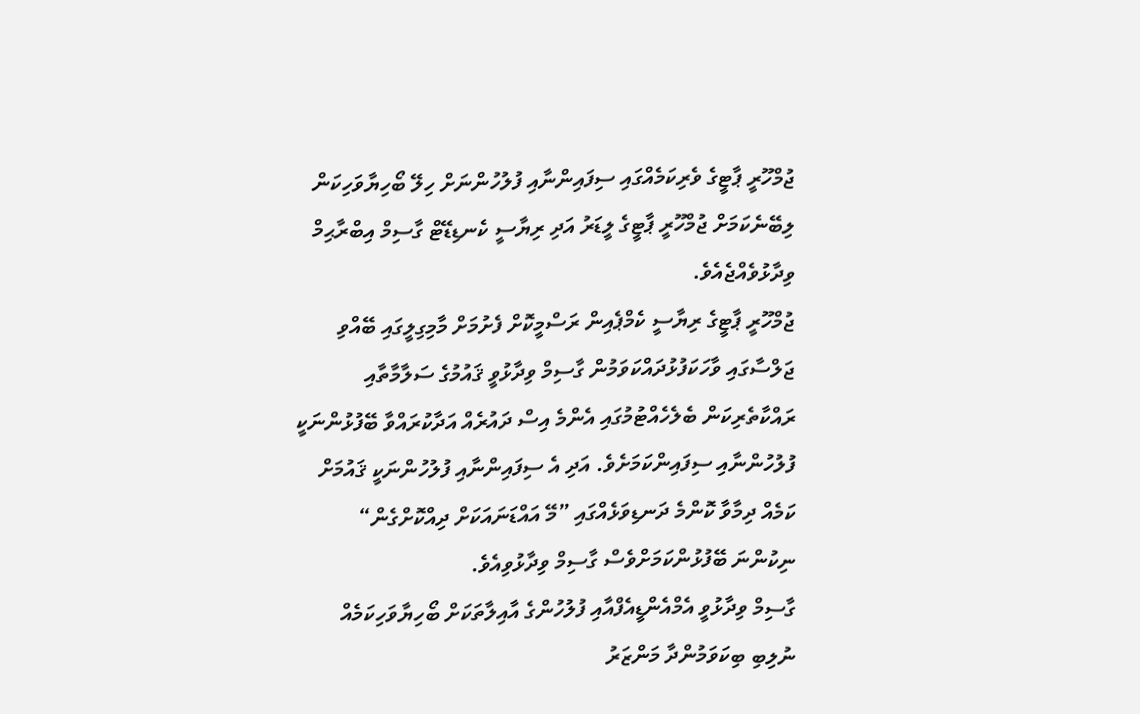ޖުމްހޫރީ ޕާޓީގެ ވެރިކަމެއްގައި ސިފައިންނާއި ފުލުހުންނަށް ހިލޭ ބޯހިޔާވަހިކަން ލިބޭނެކަމަށް ޖުމްހޫރީ ޕާޓީގެ ލީޑަރު އަދި ރިޔާސީ ކެނޑިޑޭޓް ގާސިމް އިބްރާޙިމް ވިދާޅުވެއްޖެއެވެ.
ޖުމްހޫރީ ޕާޓީގެ ރިޔާސީ ކެމްޕެއިން ރަސްމީކޮށް ފެށުމަށް މާމިގިލީގައި ބޭއްވި ޖަލްސާގައި ވާހަކަފުޅުދައްކަވަމުން ގާސިމް ވިދާޅުވީ ޤައުމުގެ ސަލާމާތާއި ރައްކާތެރިކަން ބެލެހެއްޓުމުގައި އެންމެ އިސް ދައުރެއް އަދާކުރައްވާ ބޭފުޅުންނަކީ ފުލުހުންނާއި ސިފައިންކަމަށެވެ. އަދި އެ ސިފައިންނާއި ފުލުހުންނަކީ ޤައުމަށް ކަމެއް ދިމާވާ ކޮންމެ ދަނޑިވަޅެއްގައި ”މޭ އައްޑަނައަކަށް ދިއްކޮށްގެން“ ނިކުންނަ ބޭފުޅުންކަމަށްވެސް ގާސިމް ވިދާޅުވިއެވެ.
ގާސިމް ވިދާޅުވީ އެމްއެންޑީއެފްއާއި ފުލުހުންގެ އާއިލާތަކަށް ބޯހިޔާވަހިކަމެއް ނުލިބި ބިކަވަމުންދާ މަންޒަރު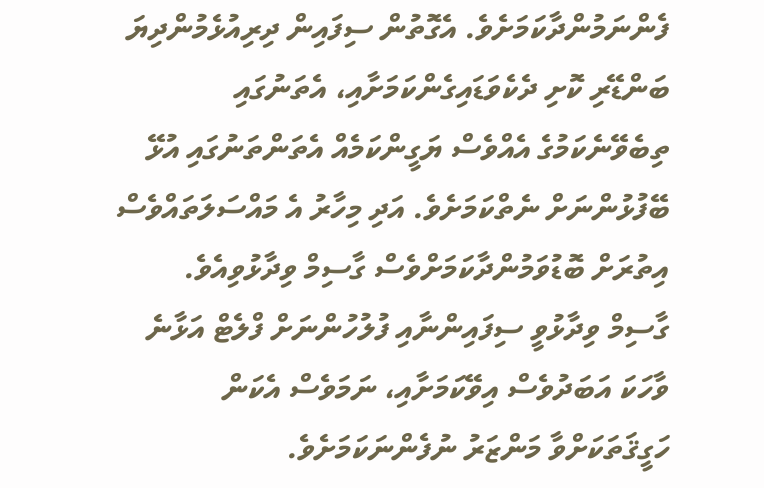ފެންނަމުންދާކަމަށެވެ. އެގޮތުން ސިފައިން ދިރިއުޅެމުންދިޔަ ބަންޑޭރި ކޮށި ދެކެވަޑައިގެންކަމަށާއި، އެތަނުގައި ތިބެވޭނެކަމުގެ އެއްވެސް ޔަގީންކަމެއް އެތަންތަނުގައި އުޅޭ ބޭފުޅުންނަށް ނެތްކަމަށެވެ. އަދި މިހާރު އެ މައްސަލަތައްވެސް އިތުރަށް ބޮޑުވަމުންދާކަމަށްވެސް ގާސިމް ވިދާޅުވިއެވެ.
ގާސިމް ވިދާޅުވީ ސިފައިންނާއި ފުލުހުންނަށް ފްލެޓް އަޅާނެ ވާހަކަ އަބަދުވެސް އިވޭކަމަށާއި، ނަމަވެސް އެކަން ހަގީޤަތަކަށްވާ މަންޒަރު ނުފެންނަކަމަށެވެ.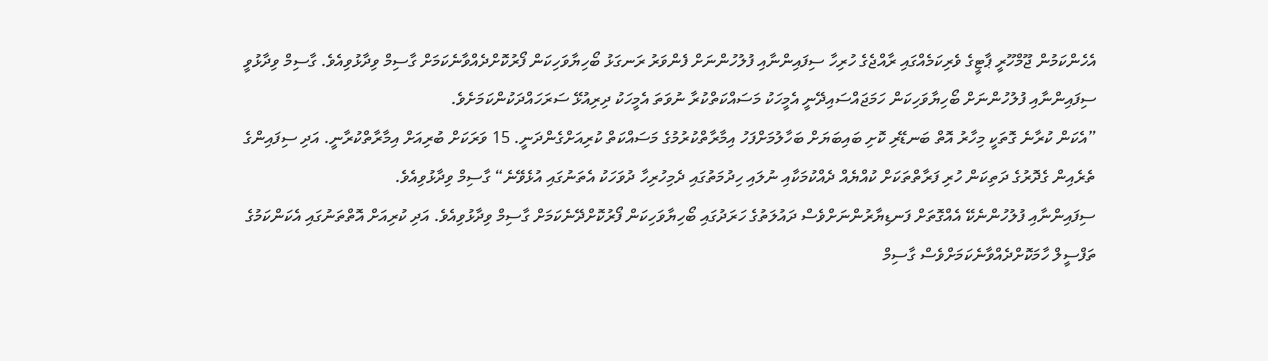އެހެންކަމުން ޖޫމްހޫރީ ޕާޓީގެ ވެރިކަމެއްގައި ރާއްޖެގެ ހުރިހާ ސިފައިންނާއި ފުލުހުންނަށް ފެންވަރު ރަނގަޅު ބޯހިޔާވަހިކަން ފޯރުކޮށްދެއްވާނެކަމަށް ގާސިމް ވިދާޅުވިއެވެ. ގާސިމް ވިދާޅުވީ ސިފައިންނާއި ފުލުހުންނަށް ބޯހިޔާވަހިކަން ހަމަޖައްސައިދޭނީ އެމީހަކު މަސައްކަތްކުރާ ނުވަތަ އެމީހަކު ދިރިއުޅޭ ސަރަހައްދަކުންކަމަށެވެ.
”އެކަން ކުރާނެ ގޮތަކީ މިހާރު އޮތް ބަނޑޭރި ކޮށި ބައިބަޔަށް ބަހާލުމަށްފަހު އިމާރާތްކުރުމުގެ މަސައްކަތް ކުރިއަށްގެންދަނީ. 15 ވަރަކަށް ބުރިއަށް އިމާރާތްކުރާނީ. އަދި ސިފައިންގެ ތެރެއިން ގެދޮރުގެ ދަތިކަން ހުރި ފަރާތްތަކަށް ކުއްޔެއް ދެއްކުމަކާއި ނުލައި ހިދުމަތުގައި ދެމިހުރިހާ ދުވަހަކު އެތަނުގައި އުޅެވޭނެ“ ގާސިމް ވިދާޅުވިއެވެ.
ސިފައިންނާއި ފުލުހުންނެކޭ އެއްގޮތަށް ފަނޑިޔާރުންނަށްވެސް ދައުލަތުގެ ހަރަދުގައި ބޯހިޔާވަހިކަން ފޯރުކޮށްދޭނެކަމަށް ގާސިމް ވިދާޅުވިއެވެ. އަދި ކުރިއަށް އޮތްތަނުގައި އެކަންކަމުގެ ތަފްސީލް ހާމަކޮށްދެއްވާނެކަމަށްވެސް ގާސިމް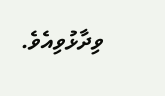ވިދާޅުވިއެވެ.